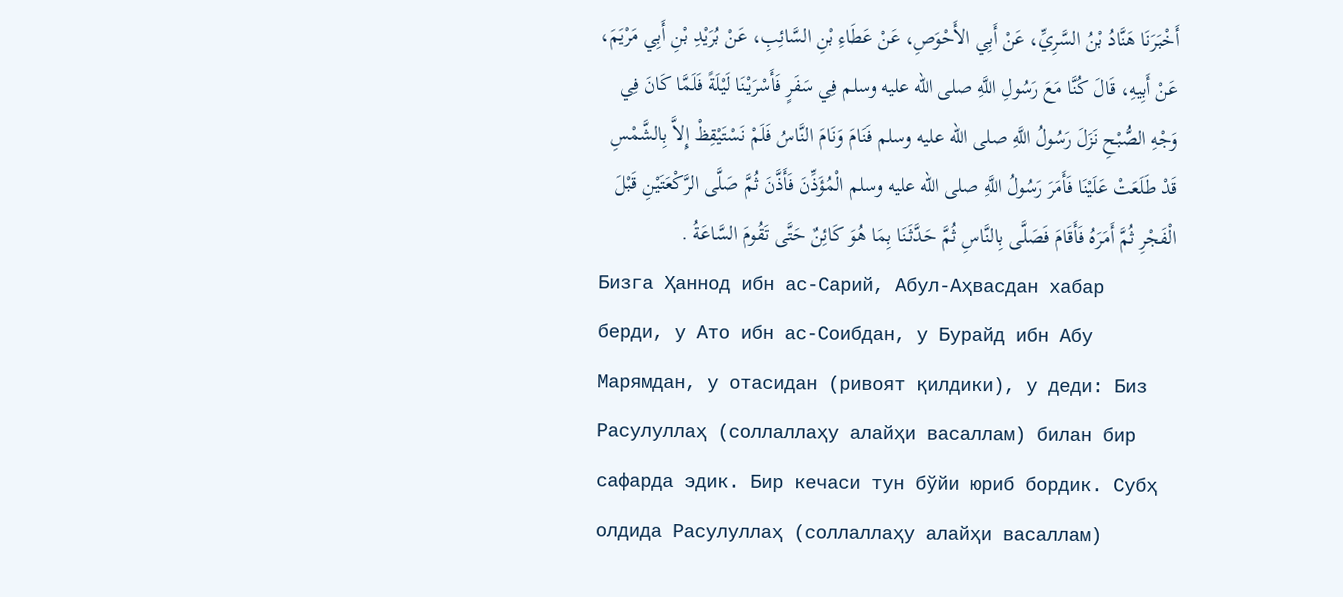أَخْبَرَنَا هَنَّادُ بْنُ السَّرِيِّ، عَنْ أَبِي الأَحْوَصِ، عَنْ عَطَاءِ بْنِ السَّائِبِ، عَنْ بُرَيْدِ بْنِ أَبِي مَرْيَمَ، عَنْ أَبِيهِ، قَالَ كُنَّا مَعَ رَسُولِ اللَّهِ صلى الله عليه وسلم فِي سَفَرٍ فَأَسْرَيْنَا لَيْلَةً فَلَمَّا كَانَ فِي وَجْهِ الصُّبْحِ نَزَلَ رَسُولُ اللَّهِ صلى الله عليه وسلم فَنَامَ وَنَامَ النَّاسُ فَلَمْ نَسْتَيْقِظْ إِلاَّ بِالشَّمْسِ قَدْ طَلَعَتْ عَلَيْنَا فَأَمَرَ رَسُولُ اللَّهِ صلى الله عليه وسلم الْمُؤَذِّنَ فَأَذَّنَ ثُمَّ صَلَّى الرَّكْعَتَيْنِ قَبْلَ الْفَجْرِ ثُمَّ أَمَرَهُ فَأَقَامَ فَصَلَّى بِالنَّاسِ ثُمَّ حَدَّثَنَا بِمَا هُوَ كَائِنٌ حَتَّى تَقُومَ السَّاعَةُ .
Бизга Ҳаннод ибн ас-Сарий, Абул-Аҳвасдан хабар берди, у Ато ибн ас-Соибдан, у Бурайд ибн Абу Марямдан, у отасидан (ривоят қилдики), у деди: Биз Расулуллаҳ (соллаллаҳу алайҳи васаллам) билан бир сафарда эдик. Бир кечаси тун бўйи юриб бордик. Субҳ олдида Расулуллаҳ (соллаллаҳу алайҳи васаллам)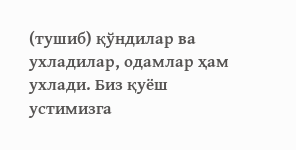(тушиб) қўндилар ва ухладилар, одамлар ҳам ухлади. Биз қуёш устимизга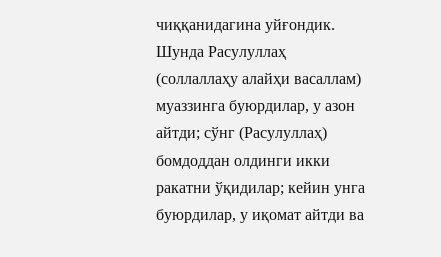чиққанидагина уйғондик. Шунда Расулуллаҳ (соллаллаҳу алайҳи васаллам) муаззинга буюрдилар, у азон айтди; сўнг (Расулуллаҳ) бомдоддан олдинги икки ракатни ўқидилар; кейин унга буюрдилар, у иқомат айтди ва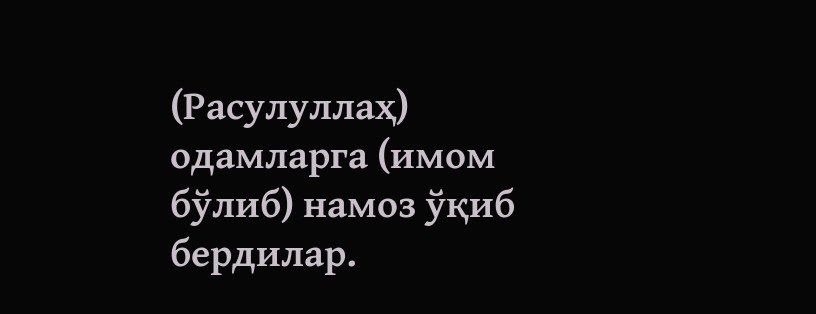(Расулуллаҳ) одамларга (имом бўлиб) намоз ўқиб бердилар.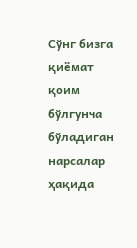Сўнг бизга қиёмат қоим бўлгунча бўладиган нарсалар ҳақида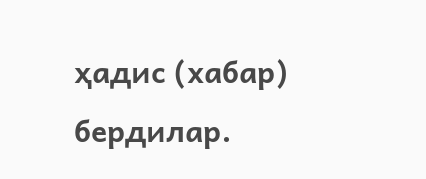ҳадис (хабар) бердилар.